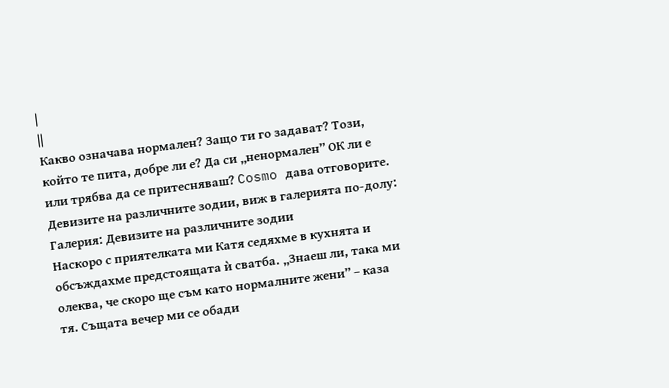|
||
Какво означава нормален? Защо ти го задават? Този, който те пита, добре ли е? Да си „ненормален” ОК ли е или трябва да се притесняваш? Cosmo дава отговорите.
Девизите на различните зодии, виж в галерията по-долу:
Галерия: Девизите на различните зодии
Наскоро с приятелката ми Катя седяхме в кухнята и обсъждахме предстоящата ѝ сватба. „Знаеш ли, така ми олеква, че скоро ще съм като нормалните жени” – каза тя. Същата вечер ми се обади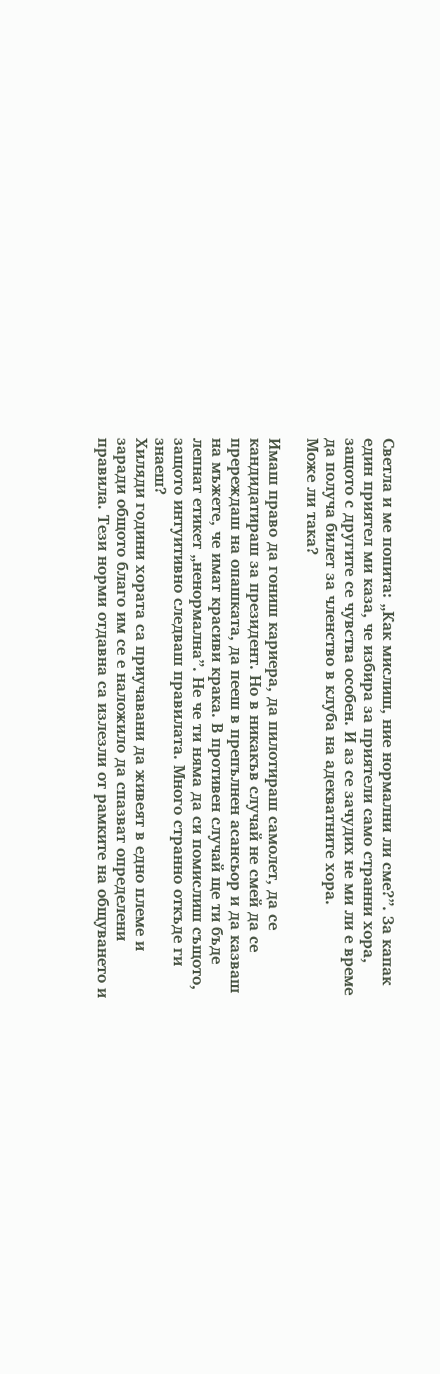Светла и ме попита: „Как мислиш, ние нормални ли сме?”. За капак един приятел ми каза, че избира за приятели само странни хора, защото с другите се чувства особен. И аз се зачудих не ми ли е време да получа билет за членство в клуба на адекватните хора.
Може ли така?

Имаш право да гониш кариера, да пилотираш самолет, да се кандидатираш за президент. Но в никакъв случай не смей да се пререждаш на опашката, да пееш в препълнен асансьор и да казваш на мъжете, че имат красиви крака. В противен случай ще ти бъде лепнат етикет „ненормална”. Не че ти няма да си помислиш същото, защото интуитивно следваш правилата. Много странно откъде ги знаеш?
Хиляди години хората са приучавани да живеят в едно племе и заради общото благо им се е наложило да спазват определени правила. Тези норми отдавна са излезли от рамките на общуването и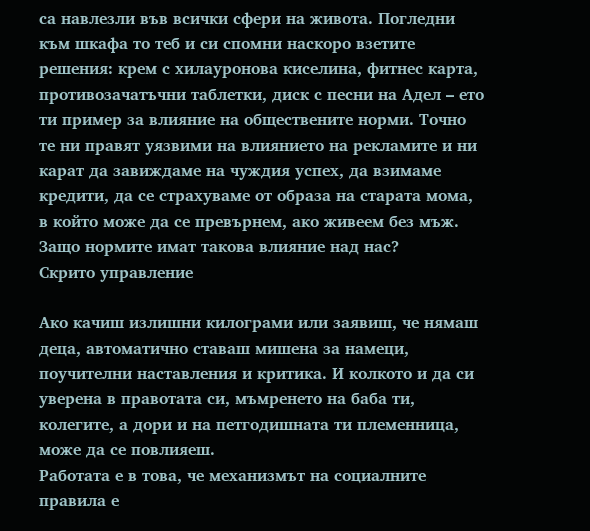са навлезли във всички сфери на живота. Погледни към шкафа то теб и си спомни наскоро взетите решения: крем с хилауронова киселина, фитнес карта, противозачатъчни таблетки, диск с песни на Адел – ето ти пример за влияние на обществените норми. Точно те ни правят уязвими на влиянието на рекламите и ни карат да завиждаме на чуждия успех, да взимаме кредити, да се страхуваме от образа на старата мома, в който може да се превърнем, ако живеем без мъж. Защо нормите имат такова влияние над нас?
Скрито управление

Ако качиш излишни килограми или заявиш, че нямаш деца, автоматично ставаш мишена за намеци, поучителни наставления и критика. И колкото и да си уверена в правотата си, мъмренето на баба ти, колегите, а дори и на петгодишната ти племенница, може да се повлияеш.
Работата е в това, че механизмът на социалните правила е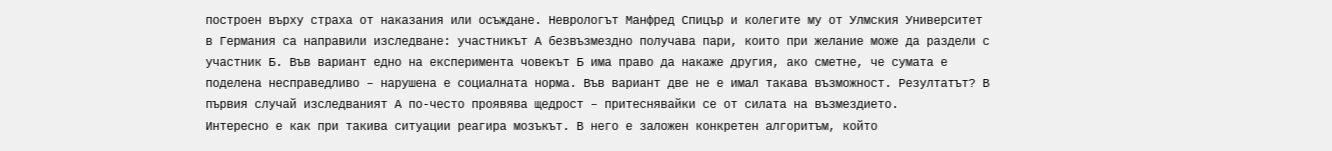построен върху страха от наказания или осъждане. Неврологът Манфред Спицър и колегите му от Улмския Университет в Германия са направили изследване: участникът А безвъзмездно получава пари, които при желание може да раздели с участник Б. Във вариант едно на експеримента човекът Б има право да накаже другия, ако сметне, че сумата е поделена несправедливо – нарушена е социалната норма. Във вариант две не е имал такава възможност. Резултатът? В първия случай изследваният А по-често проявява щедрост – притеснявайки се от силата на възмездието.
Интересно е как при такива ситуации реагира мозъкът. В него е заложен конкретен алгоритъм, който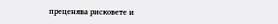преценява рисковете и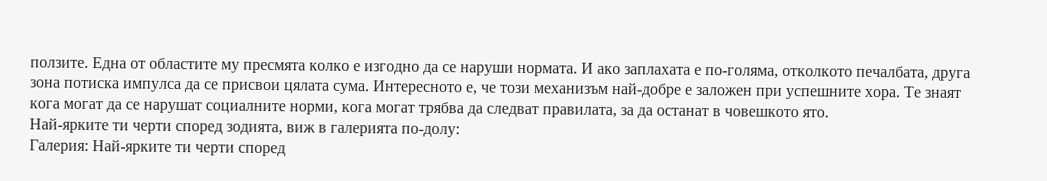ползите. Една от областите му пресмята колко е изгодно да се наруши нормата. И ако заплахата е по-голяма, отколкото печалбата, друга зона потиска импулса да се присвои цялата сума. Интересното е, че този механизъм най-добре е заложен при успешните хора. Те знаят кога могат да се нарушат социалните норми, кога могат трябва да следват правилата, за да останат в човешкото ято.
Най-ярките ти черти според зодията, виж в галерията по-долу:
Галерия: Най-ярките ти черти според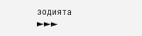зодията
►►►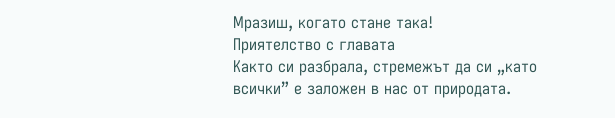Мразиш, когато стане така!
Приятелство с главата
Както си разбрала, стремежът да си „като всички” е заложен в нас от природата.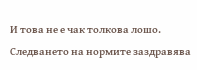И това не е чак толкова лошо. Следването на нормите заздравява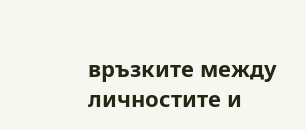връзките между личностите и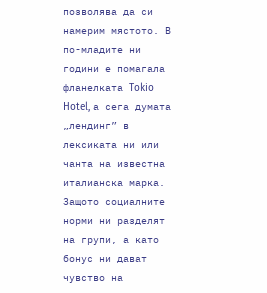позволява да си намерим мястото. В по-младите ни години е помагала фланелката Tokio Hotel, а сега думата „лендинг” в лексиката ни или чанта на известна италианска марка. Защото социалните норми ни разделят на групи, а като бонус ни дават чувство на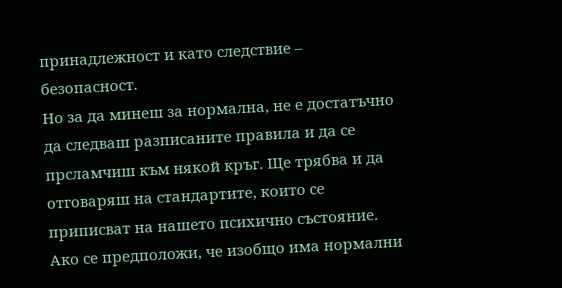принадлежност и като следствие – безопасност.
Но за да минеш за нормална, не е достатъчно да следваш разписаните правила и да се прсламчиш към някой кръг. Ще трябва и да отговаряш на стандартите, които се приписват на нашето психично състояние. Ако се предположи, че изобщо има нормални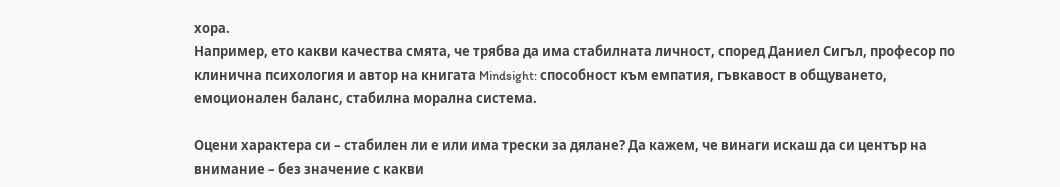хора.
Например, ето какви качества смята, че трябва да има стабилната личност, според Даниел Сигъл, професор по клинична психология и автор на книгата Mindsight: способност към емпатия, гъвкавост в общуването, емоционален баланс, стабилна морална система.

Оцени характера си – стабилен ли е или има трески за дялане? Да кажем, че винаги искаш да си център на внимание – без значение с какви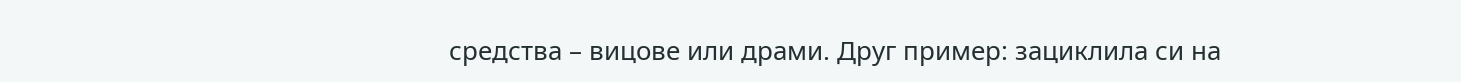средства – вицове или драми. Друг пример: зациклила си на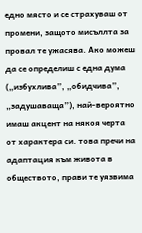едно място и се страхуваш от промени, защото мисъллта за провал те ужасява. Ако можеш да се определиш с една дума („избухлива”, „обидчива”, „задушаваща”), най-вероятно имаш акцент на някоя черта от характера си. това пречи на адаптация към живота в обществото, прави те уязвима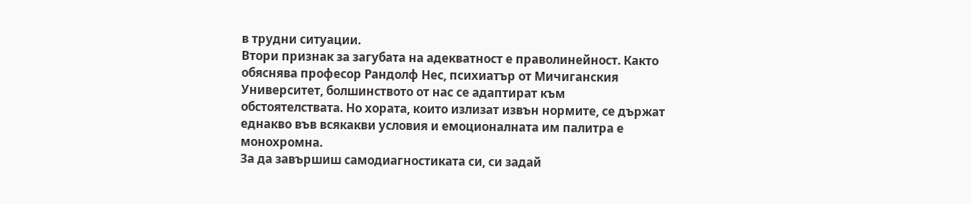в трудни ситуации.
Втори признак за загубата на адекватност е праволинейност. Както обяснява професор Рандолф Нес, психиатър от Мичиганския Университет, болшинството от нас се адаптират към обстоятелствата. Но хората, които излизат извън нормите, се държат еднакво във всякакви условия и емоционалната им палитра е монохромна.
За да завършиш самодиагностиката си, си задай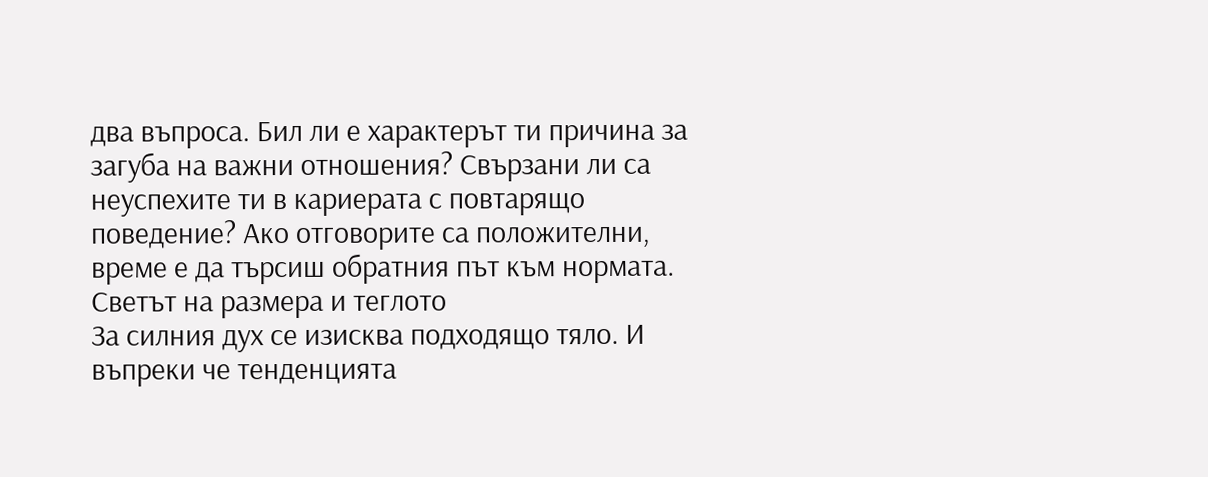два въпроса. Бил ли е характерът ти причина за загуба на важни отношения? Свързани ли са неуспехите ти в кариерата с повтарящо поведение? Ако отговорите са положителни, време е да търсиш обратния път към нормата.
Светът на размера и теглото
За силния дух се изисква подходящо тяло. И въпреки че тенденцията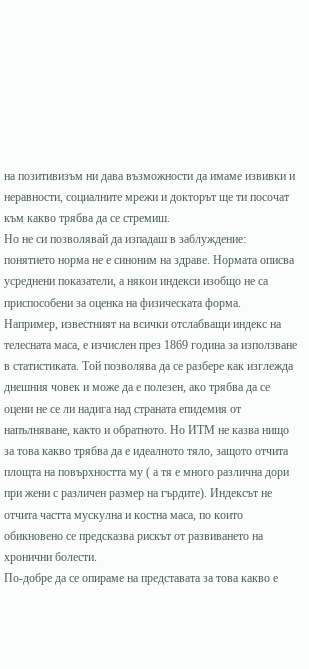на позитивизъм ни дава възможности да имаме извивки и неравности, социалните мрежи и докторът ще ти посочат към какво трябва да се стремиш.
Но не си позволявай да изпадаш в заблуждение: понятието норма не е синоним на здраве. Нормата описва усреднени показатели, а някои индекси изобщо не са приспособени за оценка на физическата форма. Например, известният на всички отслабващи индекс на телесната маса, е изчислен през 1869 година за използване в статистиката. Той позволява да се разбере как изглежда днешния човек и може да е полезен, ако трябва да се оцени не се ли надига над страната епидемия от напълняване, както и обратното. Но ИТМ не казва нищо за това какво трябва да е идеалното тяло, защото отчита площта на повърхността му ( а тя е много различна дори при жени с различен размер на гърдите). Индексът не отчита частта мускулна и костна маса, по които обикновено се предсказва рискът от развиването на хронични болести.
По-добре да се опираме на представата за това какво е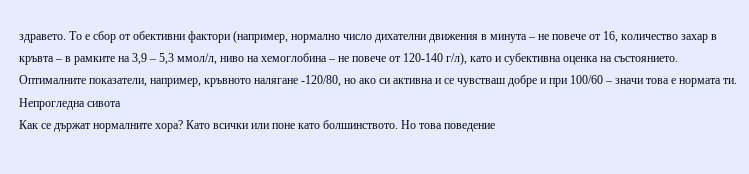здравето. То е сбор от обективни фактори (например, нормално число дихателни движения в минута – не повече от 16, количество захар в кръвта – в рамките на 3,9 – 5,3 ммол/л, ниво на хемоглобина – не повече от 120-140 г/л), като и субективна оценка на състоянието. Оптималните показатели, например, кръвното налягане -120/80, но ако си активна и се чувстваш добре и при 100/60 – значи това е нормата ти.
Непрогледна сивота
Как се държат нормалните хора? Като всички или поне като болшинството. Но това поведение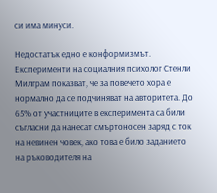си има минуси.

Недостатък едно е конформизмът. Експерименти на социалния психолог Стенли Милграм показват, че за повечето хора е нормално да се подчиняват на авторитета. До 65% от участниците в експеримента са били съгласни да нанесат смъртоносен заряд с ток на невинен човек, ако това е било заданието на ръководителя на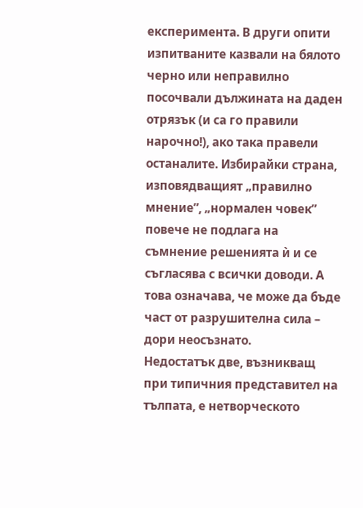експеримента. В други опити изпитваните казвали на бялото черно или неправилно посочвали дължината на даден отрязък (и са го правили нарочно!), ако така правели останалите. Избирайки страна, изповядващият „правилно мнение”, „нормален човек” повече не подлага на съмнение решенията ѝ и се съгласява с всички доводи. А това означава, че може да бъде част от разрушителна сила – дори неосъзнато.
Недостатък две, възникващ при типичния представител на тълпата, е нетворческото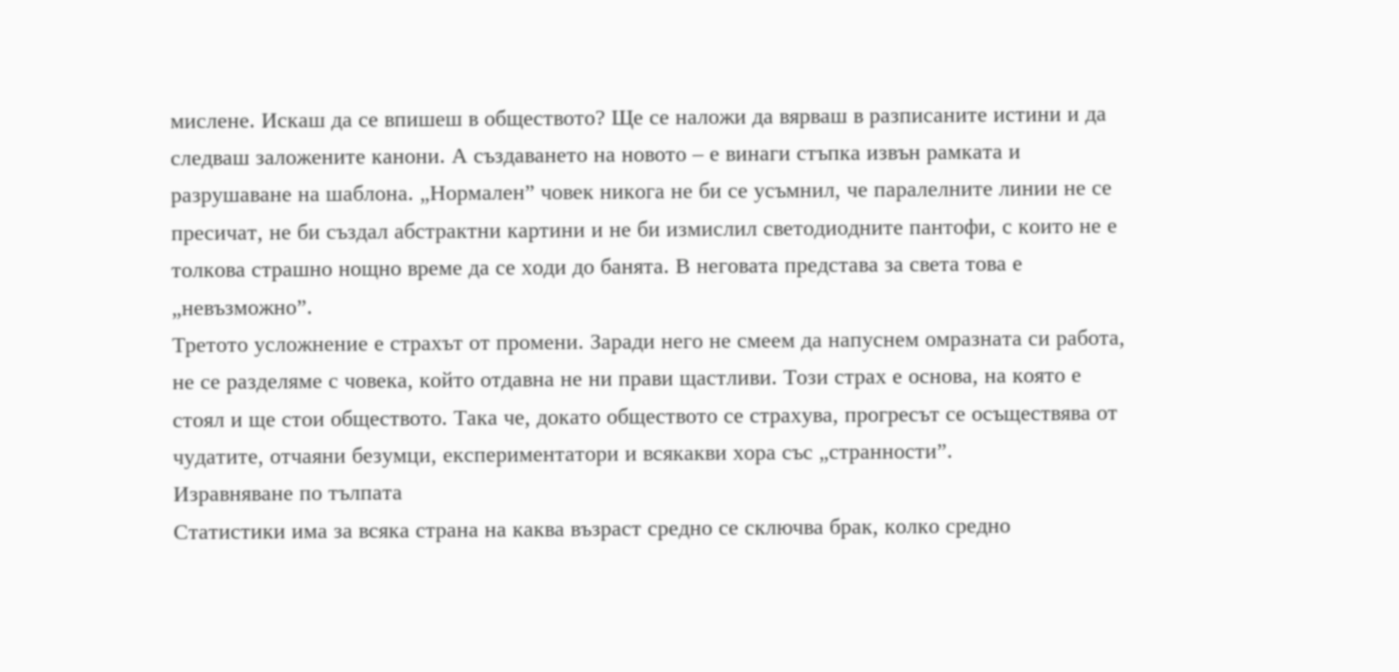мислене. Искаш да се впишеш в обществото? Ще се наложи да вярваш в разписаните истини и да следваш заложените канони. А създаването на новото – е винаги стъпка извън рамката и разрушаване на шаблона. „Нормален” човек никога не би се усъмнил, че паралелните линии не се пресичат, не би създал абстрактни картини и не би измислил светодиодните пантофи, с които не е толкова страшно нощно време да се ходи до банята. В неговата представа за света това е „невъзможно”.
Третото усложнение е страхът от промени. Заради него не смеем да напуснем омразната си работа, не се разделяме с човека, който отдавна не ни прави щастливи. Този страх е основа, на която е стоял и ще стои обществото. Така че, докато обществото се страхува, прогресът се осъществява от чудатите, отчаяни безумци, експериментатори и всякакви хора със „странности”.
Изравняване по тълпата
Статистики има за всяка страна на каква възраст средно се сключва брак, колко средно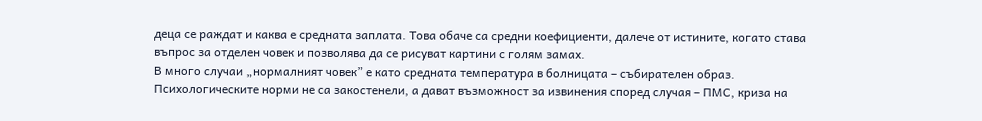деца се раждат и каква е средната заплата. Това обаче са средни коефициенти, далече от истините, когато става въпрос за отделен човек и позволява да се рисуват картини с голям замах.
В много случаи „нормалният човек” е като средната температура в болницата – събирателен образ. Психологическите норми не са закостенели, а дават възможност за извинения според случая – ПМС, криза на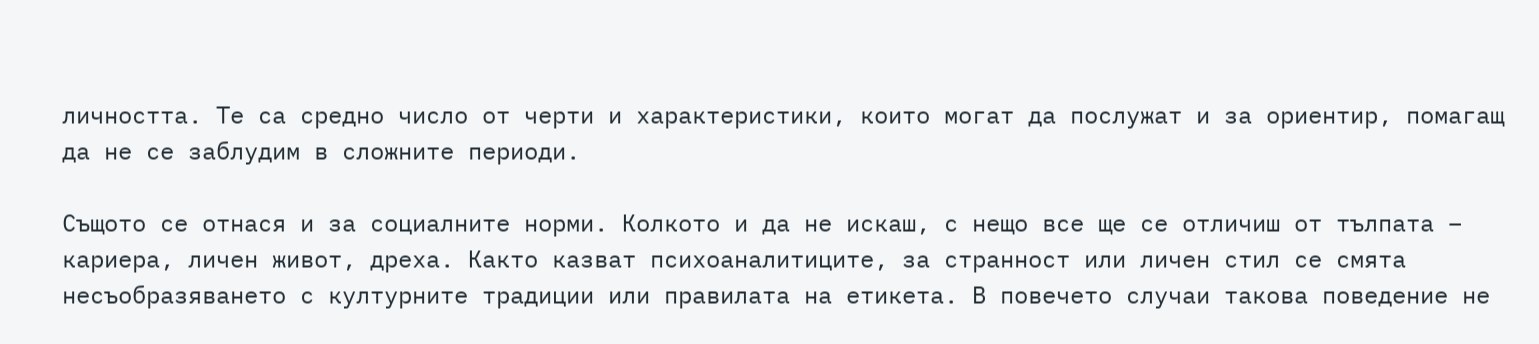личността. Те са средно число от черти и характеристики, които могат да послужат и за ориентир, помагащ да не се заблудим в сложните периоди.

Същото се отнася и за социалните норми. Колкото и да не искаш, с нещо все ще се отличиш от тълпата – кариера, личен живот, дреха. Както казват психоаналитиците, за странност или личен стил се смята несъобразяването с културните традиции или правилата на етикета. В повечето случаи такова поведение не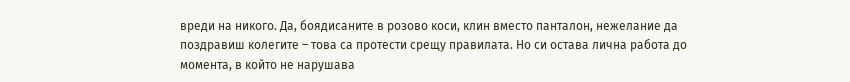вреди на никого. Да, боядисаните в розово коси, клин вместо панталон, нежелание да поздравиш колегите – това са протести срещу правилата. Но си остава лична работа до момента, в който не нарушава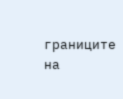границите на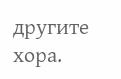другите хора.